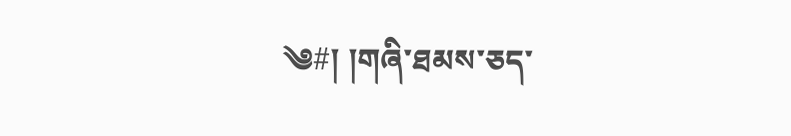༄#། །གཞི་ཐམས་ཅད་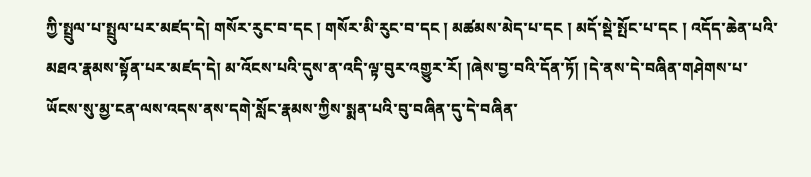ཀྱི་སྤྲུལ་པ་སྤྲུལ་པར་མཛད་དེ། གསོར་རུང་བ་དང ། གསོར་མི་རུང་བ་དང ། མཚམས་མེད་པ་དང ། མདོ་སྡེ་སྤོང་པ་དང ། འདོད་ཆེན་པའི་མཐའ་རྣམས་སྟོན་པར་མཛད་དེ། མ་འོངས་པའི་དུས་ན་འདི་ལྟ་བུར་འགྱུར་རོ། །ཞེས་བྱ་བའི་དོན་ཏོ། །དེ་ནས་དེ་བཞིན་གཤེགས་པ་ཡོངས་སུ་མྱ་ངན་ལས་འདས་ནས་དགེ་སློང་རྣམས་ཀྱིས་སྨན་པའི་བུ་བཞིན་དུ་དེ་བཞིན་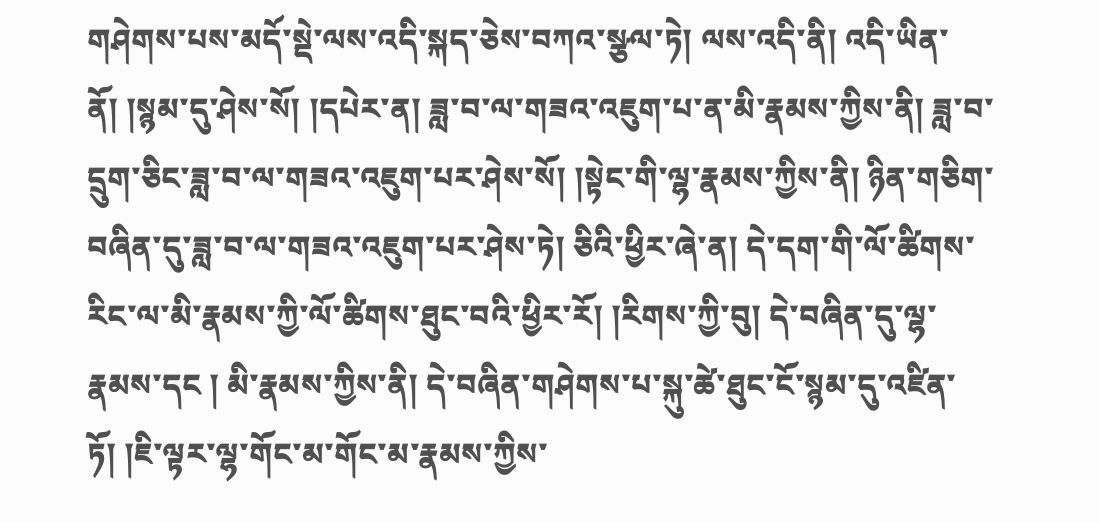གཤེགས་པས་མདོ་སྡེ་ལས་འདི་སྐད་ཅེས་བཀའ་སྩལ་ཏེ། ལས་འདི་ནི། འདི་ཡིན་ནོ། །སྙམ་དུ་ཤེས་སོ། །དཔེར་ན། ཟླ་བ་ལ་གཟའ་འཇུག་པ་ན་མི་རྣམས་ཀྱིས་ནི། ཟླ་བ་དྲུག་ཅིང་ཟླ་བ་ལ་གཟའ་འཇུག་པར་ཤེས་སོ། །སྟེང་གི་ལྷ་རྣམས་ཀྱིས་ནི། ཉིན་གཅིག་བཞིན་དུ་ཟླ་བ་ལ་གཟའ་འཇུག་པར་ཤེས་ཏེ། ཅིའི་ཕྱིར་ཞེ་ན། དེ་དག་གི་ལོ་ཚིགས་རིང་ལ་མི་རྣམས་ཀྱི་ལོ་ཚིགས་ཐུང་བའི་ཕྱིར་རོ། །རིགས་ཀྱི་བུ། དེ་བཞིན་དུ་ལྷ་རྣམས་དང ། མི་རྣམས་ཀྱིས་ནི། དེ་བཞིན་གཤེགས་པ་སྐུ་ཚེ་ཐུང་ངོ་སྙམ་དུ་འཛིན་ཏོ། །ཇི་ལྟར་ལྷ་གོང་མ་གོང་མ་རྣམས་ཀྱིས་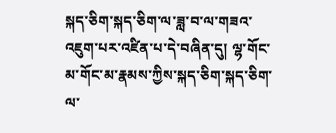སྐད་ཅིག་སྐད་ཅིག་ལ་ཟླ་བ་ལ་གཟའ་འཇུག་པར་འཛིན་པ་དེ་བཞིན་དུ། ལྷ་གོང་མ་གོང་མ་རྣམས་ཀྱིས་སྐད་ཅིག་སྐད་ཅིག་ལ་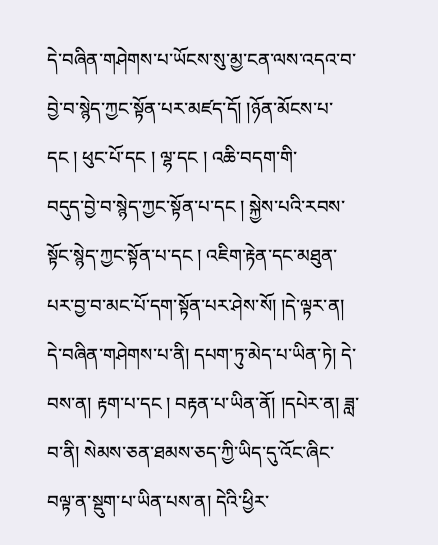དེ་བཞིན་གཤེགས་པ་ཡོངས་སུ་མྱ་ངན་ལས་འདའ་བ་བྱེ་བ་སྙེད་ཀྱང་སྟོན་པར་མཛད་དོ། །ཉོན་མོངས་པ་དང ། ཕུང་པོ་དང ། ལྷ་དང ། འཆི་བདག་གི་
བདུད་བྱེ་བ་སྙེད་ཀྱང་སྟོན་པ་དང ། སྐྱེས་པའི་རབས་སྟོང་སྙེད་ཀྱང་སྟོན་པ་དང ། འཇིག་རྟེན་དང་མཐུན་པར་བྱ་བ་མང་པོ་དག་སྟོན་པར་ཤེས་སོ། །དེ་ལྟར་ན། དེ་བཞིན་གཤེགས་པ་ནི། དཔག་ཏུ་མེད་པ་ཡིན་ཏེ། དེ་བས་ན། རྟག་པ་དང ། བརྟན་པ་ཡིན་ནོ། །དཔེར་ན། ཟླ་བ་ནི། སེམས་ཅན་ཐམས་ཅད་ཀྱི་ཡིད་དུ་འོང་ཞིང་བལྟ་ན་སྡུག་པ་ཡིན་པས་ན། དེའི་ཕྱིར་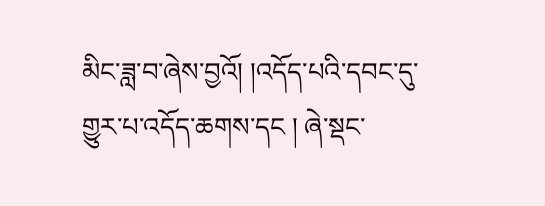མིང་ཟླ་བ་ཞེས་བྱའོ། །འདོད་པའི་དབང་དུ་གྱུར་པ་འདོད་ཆགས་དང ། ཞེ་སྡང་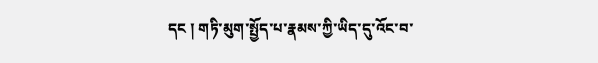དང ། གཏི་མུག་སྤྱོད་པ་རྣམས་ཀྱི་ཡིད་དུ་འོང་བ་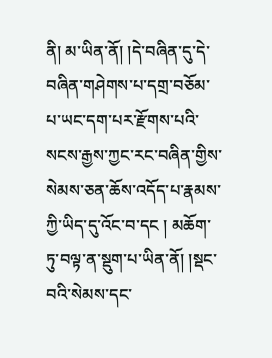ནི། མ་ཡིན་ནོ། །དེ་བཞིན་དུ་དེ་བཞིན་གཤེགས་པ་དགྲ་བཅོམ་པ་ཡང་དག་པར་རྫོགས་པའི་སངས་རྒྱས་ཀྱང་རང་བཞིན་གྱིས་སེམས་ཅན་ཆོས་འདོད་པ་རྣམས་ཀྱི་ཡིད་དུ་འོང་བ་དང ། མཆོག་ཏུ་བལྟ་ན་སྡུག་པ་ཡིན་ནོ། །སྡང་བའི་སེམས་དང་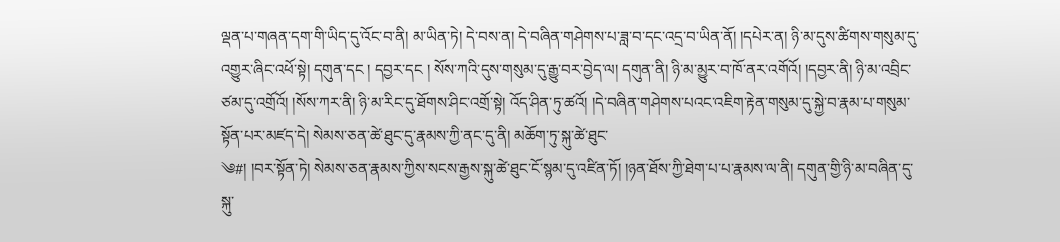ལྡན་པ་གཞན་དག་གི་ཡིད་དུ་འོང་བ་ནི། མ་ཡིན་ཏེ། དེ་བས་ན། དེ་བཞིན་གཤེགས་པ་ཟླ་བ་དང་འདྲ་བ་ཡིན་ནོ། །དཔེར་ན། ཉི་མ་དུས་ཚིགས་གསུམ་དུ་འགྱུར་ཞིང་འཕོ་སྟེ། དགུན་དང ། དབྱར་དང ། སོས་ཀའི་དུས་གསུམ་དུ་རྒྱུ་བར་བྱེད་ལ། དགུན་ནི། ཉི་མ་མྱུར་བ་ཁོ་ནར་འགོའོ། །དབྱར་ནི། ཉི་མ་འབྲིང་ཙམ་དུ་འགྲོའོ། །སོས་ཀར་ནི། ཉི་མ་རིང་དུ་ཐོགས་ཤིང་འགྲོ་སྟེ། འོད་ཤིན་ཏུ་ཚའོ། །དེ་བཞིན་གཤེགས་པའང་འཇིག་རྟེན་གསུམ་དུ་སྐྱེ་བ་རྣམ་པ་གསུམ་སྟོན་པར་མཛད་དེ། སེམས་ཅན་ཚེ་ཐུང་དུ་རྣམས་ཀྱི་ནང་དུ་ནི། མཆོག་ཏུ་སྐུ་ཚེ་ཐུང་
༄#། །བར་སྟོན་ཏེ། སེམས་ཅན་རྣམས་ཀྱིས་སངས་རྒྱས་སྐུ་ཚེ་ཐུང་ངོ་སྙམ་དུ་འཛིན་ཏོ། །ཉན་ཐོས་ཀྱི་ཐེག་པ་པ་རྣམས་ལ་ནི། དགུན་གྱི་ཉི་མ་བཞིན་དུ་སྐུ་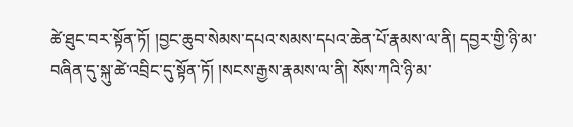ཚེ་ཐུང་བར་སྟོན་ཏོ། །བྱང་ཆུབ་སེམས་དཔའ་སམས་དཔའ་ཆེན་པོ་རྣམས་ལ་ནི། དབྱར་གྱི་ཉི་མ་བཞིན་དུ་སྐུ་ཚེ་འབྲིང་དུ་སྟོན་ཏོ། །སངས་རྒྱས་རྣམས་ལ་ནི། སོས་ཀའི་ཉི་མ་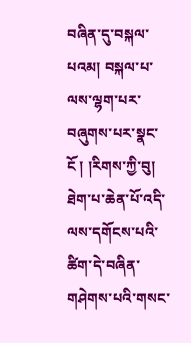བཞིན་དུ་བསྐལ་པའམ། བསྐལ་པ་ལས་ལྷག་པར་བཞུགས་པར་སྣང་ངོ ། །རིགས་ཀྱི་བུ། ཐེག་པ་ཆེན་པོ་འདི་ལས་དགོངས་པའི་ཚིག་དེ་བཞིན་གཤེགས་པའི་གསང་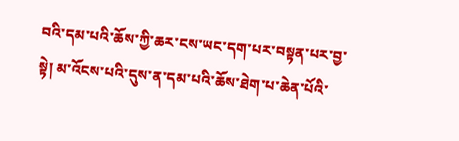བའི་དམ་པའི་ཆོས་ཀྱི་ཆར་ངས་ཡང་དག་པར་བསྟན་པར་བྱ་སྟེ། མ་འོངས་པའི་དུས་ན་དམ་པའི་ཆོས་ཐེག་པ་ཆེན་པོའི་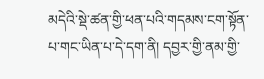མདེའི་སྡེ་ཚན་གྱི་ཕན་པའི་གདམས་ངག་སྟོན་པ་གང་ཡིན་པ་དེ་དག་ནི། དབྱར་གྱི་ནམ་གྱི་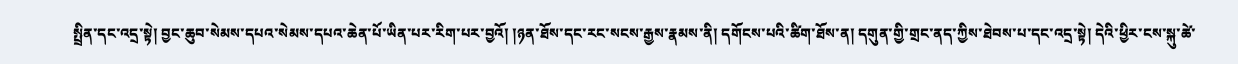སྤྲིན་དང་འདྲ་སྟེ། བྱང་ཆུབ་སེམས་དཔའ་སེམས་དཔའ་ཆེན་པོ་ཡིན་པར་རིག་པར་བྱའོ། །ཉན་ཐོས་དང་རང་སངས་རྒྱས་རྣམས་ནི། དགོངས་པའི་ཚིག་ཐོས་ན། དགུན་གྱི་གྲང་ནད་ཀྱིས་ཐེབས་པ་དང་འདྲ་སྟེ། དེའི་ཕྱིར་ངས་སྐུ་ཚེ་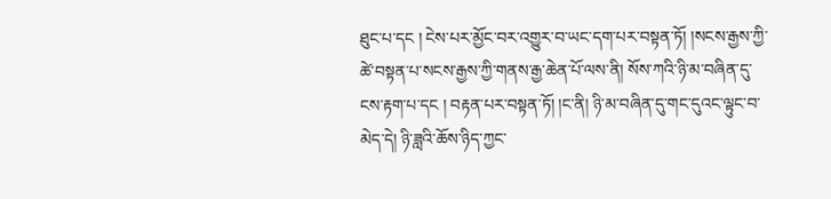ཐུང་པ་དང ། ངེས་པར་མྱོང་བར་འགྱུར་བ་ཡང་དག་པར་བསྟན་ཏོ། །སངས་རྒྱས་ཀྱི་ཚེ་བསྟན་པ་སངས་རྒྱས་ཀྱི་གནས་རྒྱ་ཆེན་པོ་ལས་ནི། སོས་ཀའི་ཉི་མ་བཞིན་དུ་ངས་རྟག་པ་དང ། བརྟན་པར་བསྟན་ཏོ། །ང་ནི། ཉི་མ་བཞིན་དུ་གང་དུའང་ལྟུང་བ་མེད་དེ། ཉི་ཟླའི་ཆོས་ཉིད་ཀྱང་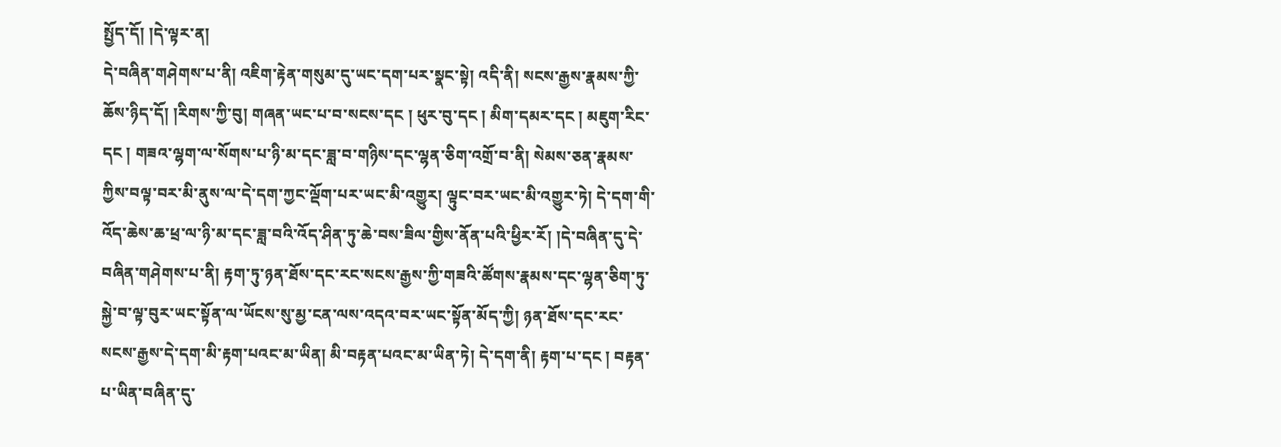སྤྱོད་དོ། །དེ་ལྟར་ན།
དེ་བཞིན་གཤེགས་པ་ནི། འཇིག་རྟེན་གསུམ་དུ་ཡང་དག་པར་སྣང་སྟེ། འདི་ནི། སངས་རྒྱས་རྣམས་ཀྱི་ཆོས་ཉིད་དོ། །རིགས་ཀྱི་བུ། གཞན་ཡང་པ་བ་སངས་དང ། ཕུར་བུ་དང ། མིག་དམར་དང ། མཇུག་རིང་དང ། གཟའ་ལྷག་ལ་སོགས་པ་ཉི་མ་དང་ཟླ་བ་གཉིས་དང་ལྷན་ཅིག་འགྲོ་བ་ནི། སེམས་ཅན་རྣམས་ཀྱིས་བལྟ་བར་མི་ནུས་ལ་དེ་དག་ཀྱང་ལྡོག་པར་ཡང་མི་འགྱུར། ལྟུང་བར་ཡང་མི་འགྱུར་ཏེ། དེ་དག་གི་འོད་ཆེས་ཆ་ཕྲ་ལ་ཉི་མ་དང་ཟླ་བའི་འོད་ཤིན་ཏུ་ཆེ་བས་ཟིལ་གྱིས་ནོན་པའི་ཕྱིར་རོ། །དེ་བཞིན་དུ་དེ་བཞིན་གཤེགས་པ་ནི། རྟག་ཏུ་ཉན་ཐོས་དང་རང་སངས་རྒྱས་ཀྱི་གཟའི་ཚོགས་རྣམས་དང་ལྷན་ཅིག་ཏུ་སྐྱེ་བ་ལྟ་བུར་ཡང་སྟོན་ལ་ཡོངས་སུ་མྱ་ངན་ལས་འདའ་བར་ཡང་སྟོན་མོད་ཀྱི། ཉན་ཐོས་དང་རང་སངས་རྒྱས་དེ་དག་མི་རྟག་པའང་མ་ཡིན། མི་བརྟན་པའང་མ་ཡིན་ཏེ། དེ་དག་ནི། རྟག་པ་དང ། བརྟན་པ་ཡིན་བཞིན་དུ་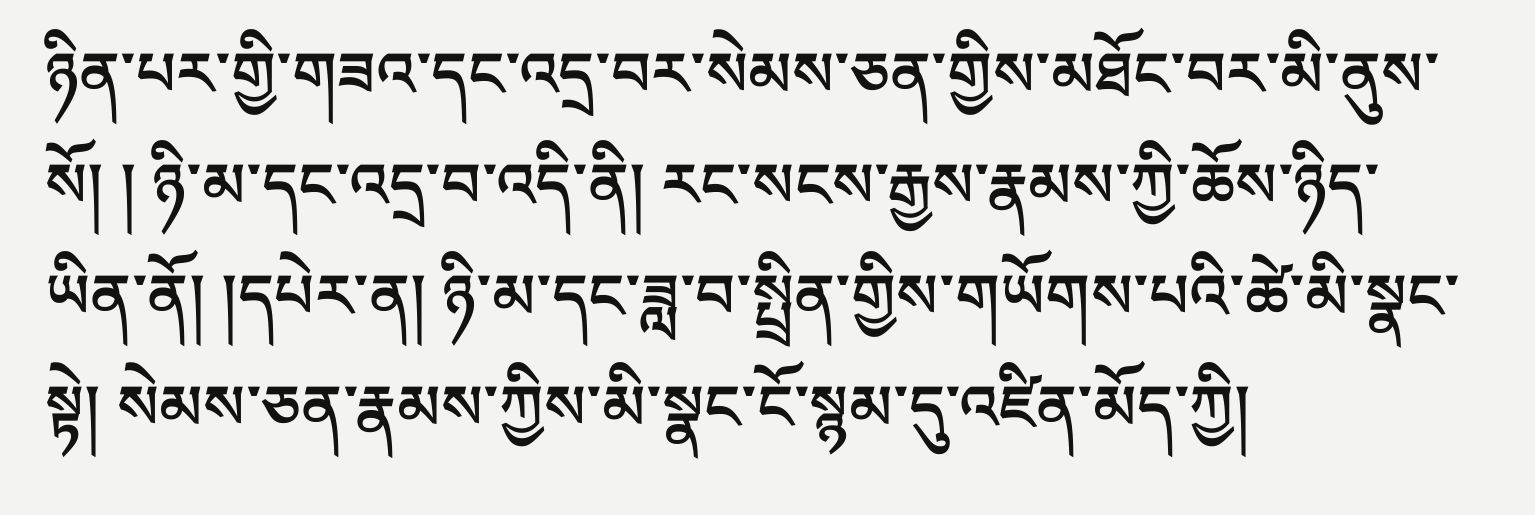ཉིན་པར་གྱི་གཟའ་དང་འདྲ་བར་སེམས་ཅན་གྱིས་མཐོང་བར་མི་ནུས་སོ། ། ཉི་མ་དང་འདྲ་བ་འདི་ནི། རང་སངས་རྒྱས་རྣམས་ཀྱི་ཆོས་ཉིད་ཡིན་ནོ། །དཔེར་ན། ཉི་མ་དང་ཟླ་བ་སྤྲིན་གྱིས་གཡོགས་པའི་ཚེ་མི་སྣང་སྟེ། སེམས་ཅན་རྣམས་ཀྱིས་མི་སྣང་ངོ་སྙམ་དུ་འཛིན་མོད་ཀྱི།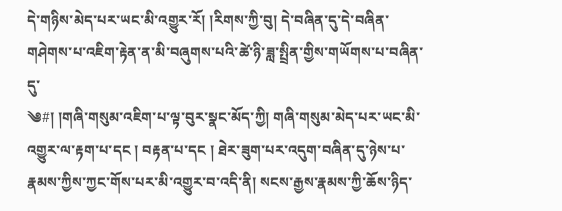དེ་གཉིས་མེད་པར་ཡང་མི་འགྱུར་རོ། །རིགས་ཀྱི་བུ། དེ་བཞིན་དུ་དེ་བཞིན་གཤེགས་པ་འཇིག་རྟེན་ན་མི་བཞུགས་པའི་ཚེ་ཉི་ཟླ་སྤྲིན་གྱིས་གཡོགས་པ་བཞིན་དུ་
༄#། །གཞི་གསུམ་འཇིག་པ་ལྟ་བུར་སྣང་མོད་ཀྱི། གཞི་གསུམ་མེད་པར་ཡང་མི་འགྱུར་ལ་རྟག་པ་དང ། བརྟན་པ་དང ། ཐེར་ཟུག་པར་འདུག་བཞིན་དུ་ཉེས་པ་རྣམས་ཀྱིས་ཀྱང་གོས་པར་མི་འགྱུར་བ་འདི་ནི། སངས་རྒྱས་རྣམས་ཀྱི་ཆོས་ཉིད་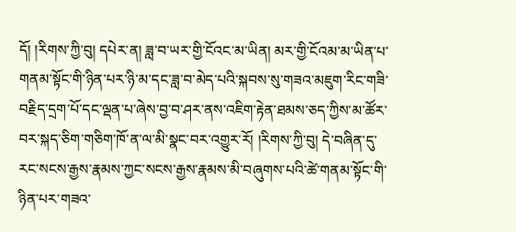དོ། །རིགས་ཀྱི་བུ། དཔེར་ན། ཟླ་བ་ཡར་གྱི་ངོའང་མ་ཡིན། མར་གྱི་ངོའམ་མ་ཡིན་པ་གནམ་སྟོང་གི་ཉིན་པར་ཉི་མ་དང་ཟླ་བ་མེད་པའི་སྐབས་སུ་གཟའ་མཇུག་རིང་གཟི་བརྗིད་དྲག་པོ་དང་ལྡན་པ་ཞེས་བྱ་བ་ཤར་ནས་འཇིག་རྟེན་ཐམས་ཅད་ཀྱིས་མ་ཚོར་བར་སྐད་ཅིག་གཅིག་ཁོ་ན་ལ་མི་སྣང་བར་འགྱུར་རོ། །རིགས་ཀྱི་བུ། དེ་བཞིན་དུ་རང་སངས་རྒྱས་རྣམས་ཀྱང་སངས་རྒྱས་རྣམས་མི་བཞུགས་པའི་ཚེ་གནམ་སྟོང་གི་ཉིན་པར་གཟའ་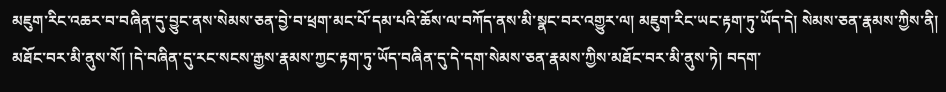མཇུག་རིང་འཆར་བ་བཞིན་དུ་བྱུང་ནས་སེམས་ཅན་བྱེ་བ་ཕྲག་མང་པོ་དམ་པའི་ཆོས་ལ་བཀོད་ནས་མི་སྣང་བར་འགྱུར་ལ། མཇུག་རིང་ཡང་རྟག་ཏུ་ཡོད་དེ། སེམས་ཅན་རྣམས་ཀྱིས་ནི། མཐོང་བར་མི་ནུས་སོ། །དེ་བཞིན་དུ་རང་སངས་རྒྱས་རྣམས་ཀྱང་རྟག་ཏུ་ཡོད་བཞིན་དུ་དེ་དག་སེམས་ཅན་རྣམས་ཀྱིས་མཐོང་བར་མི་ནུས་ཏེ། བདག་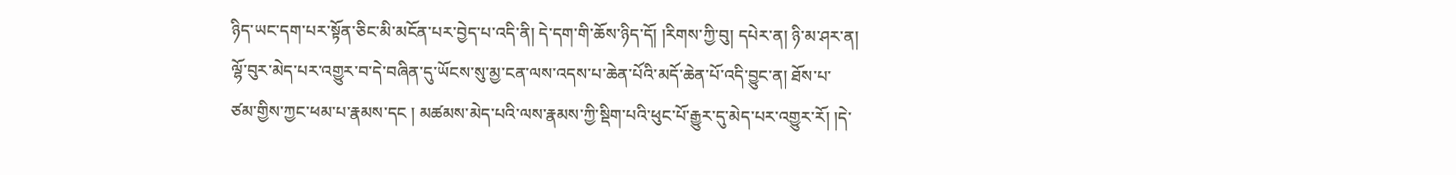ཉིད་ཡང་དག་པར་སྟོན་ཅིང་མི་མངོན་པར་བྱེད་པ་འདི་ནི། དེ་དག་གི་ཆོས་ཉིད་དོ། །རིགས་ཀྱི་བུ། དཔེར་ན། ཉི་མ་ཤར་ན། ལྷོ་བུར་མེད་པར་འགྱུར་བ་དེ་བཞིན་དུ་ཡོངས་སུ་མྱ་ངན་ལས་འདས་པ་ཆེན་པོའི་མདོ་ཆེན་པོ་འདི་བྱུང་ན། ཐོས་པ་
ཙམ་གྱིས་ཀྱང་ཕམ་པ་རྣམས་དང ། མཚམས་མེད་པའི་ལས་རྣམས་ཀྱི་སྡིག་པའི་ཕུང་པོ་རྒྱུར་དུ་མེད་པར་འགྱུར་རོ། །དེ་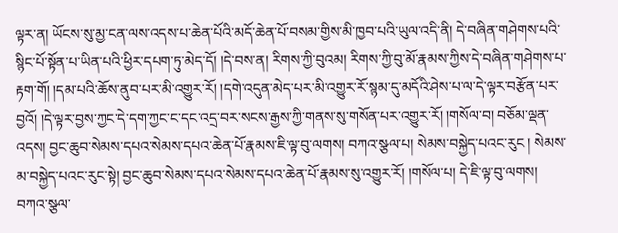ལྟར་ན། ཡོངས་སུ་མྱ་ངན་ལས་འདས་པ་ཆེན་པོའི་མདོ་ཆེན་པོ་བསམ་གྱིས་མི་ཁྱབ་པའི་ཡུལ་འདི་ནི། དེ་བཞིན་གཤེགས་པའི་སྙིང་པོ་སྟོན་པ་ཡིན་པའི་ཕྱིར་དཔག་ཏུ་མེད་དོ། །དེ་བས་ན། རིགས་ཀྱི་བུའམ། རིགས་ཀྱི་བུ་མོ་རྣམས་ཀྱིས་དེ་བཞིན་གཤེགས་པ་རྟག་གོ། །དམ་པའི་ཆོས་ནུབ་པར་མི་འགྱུར་རོ། །དགེ་འདུན་མེད་པར་མི་འགྱུར་རོ་སྙམ་དུ་མདོའི་ཤེས་པ་ལ་དེ་ལྟར་བརྩོན་པར་བྱའོ། །དེ་ལྟར་བྱས་ཀྱང་དེ་དག་ཀྱང་ང་དང་འདྲ་བར་སངས་རྒྱས་ཀྱི་གནས་སུ་གསོན་པར་འགྱུར་རོ། །གསོལ་བ། བཅོམ་ལྡན་འདས། བྱང་ཆུབ་སེམས་དཔའ་སེམས་དཔའ་ཆེན་པོ་རྣམས་ཇི་ལྟ་བུ་ལགས། བཀའ་སྩལ་པ། སེམས་བསྐྱེད་པའང་རུང ། སེམས་མ་བསྐྱེད་པའང་རུང་སྟེ། བྱང་ཆུབ་སེམས་དཔའ་སེམས་དཔའ་ཆེན་པོ་རྣམས་སུ་འགྱུར་རོ། །གསོལ་པ། དེ་ཇི་ལྟ་བུ་ལགས། བཀའ་སྩལ་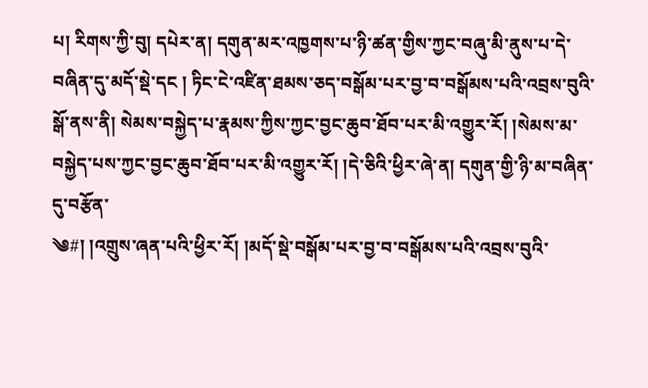པ། རིགས་ཀྱི་བུ། དཔེར་ན། དགུན་མར་འཁྱགས་པ་ཉི་ཚན་གྱིས་ཀྱང་བཞུ་མི་ནུས་པ་དེ་བཞིན་དུ་མདོ་སྡེ་དང ། ཏིང་ངེ་འཛིན་ཐམས་ཅད་བསྒོམ་པར་བྱ་བ་བསྒོམས་པའི་འབྲས་བུའི་སྒོ་ནས་ནི། སེམས་བསྐྱེད་པ་རྣམས་ཀྱིས་ཀྱང་བྱང་ཆུབ་ཐོབ་པར་མི་འགྱུར་རོ། །སེམས་མ་བསྐྱེད་པས་ཀྱང་བྱང་ཆུབ་ཐོབ་པར་མི་འགྱུར་རོ། །དེ་ཅིའི་ཕྱིར་ཞེ་ན། དགུན་གྱི་ཉི་མ་བཞིན་དུ་བརྩོན་
༄#། །འགྲུས་ཞན་པའི་ཕྱིར་རོ། །མདོ་སྡེ་བསྒོམ་པར་བྱ་བ་བསྒོམས་པའི་འབྲས་བུའི་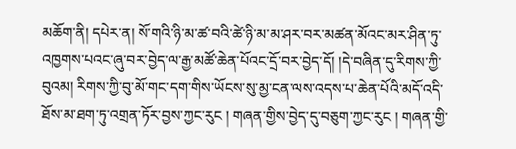མཆོག་ནི། དཔེར་ན། སོ་གའི་ཉི་མ་ཚ་བའི་ཚེ་ཉི་མ་མ་ཤར་བར་མཚན་མོའང་མར་ཤིན་ཏུ་འཁྱགས་པའང་ཞུ་བར་བྱེད་ལ་རྒྱ་མཚོ་ཆེན་པོའང་དྲོ་བར་བྱེད་དོ། །དེ་བཞིན་དུ་རིགས་ཀྱི་བུའམ། རིགས་ཀྱི་བུ་མོ་གང་དག་གིས་ཡོངས་སུ་མྱ་ངན་ལས་འདས་པ་ཆེན་པོའི་མདོ་འདི་ཐོས་མ་ཐག་ཏུ་འགྲན་ཏོར་བྱས་ཀྱང་རུང ། གཞན་གྱིས་བྱེད་དུ་བཅུག་ཀྱང་རུང ། གཞན་གྱི་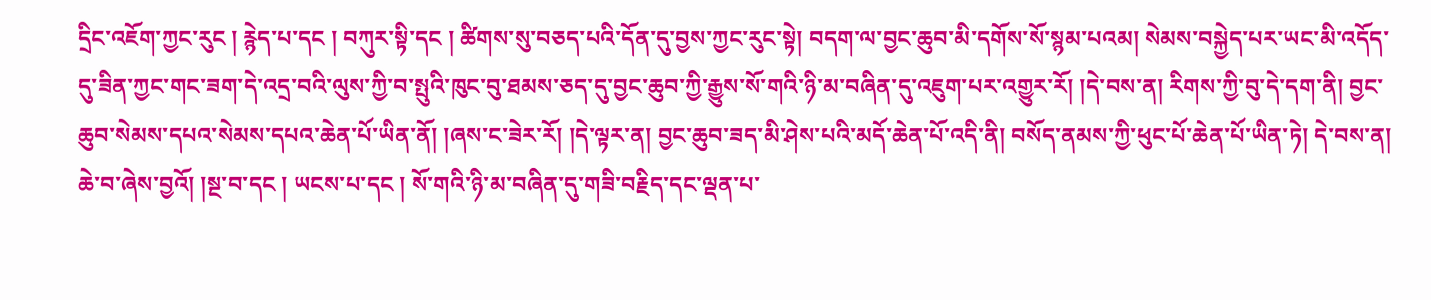དྲིང་འཇོག་ཀྱང་རུང ། རྙེད་པ་དང ། བཀུར་སྟི་དང ། ཚིགས་སུ་བཅད་པའི་དོན་དུ་བྱས་ཀྱང་རུང་སྟེ། བདག་ལ་བྱང་ཆུབ་མི་དགོས་སོ་སྙམ་པའམ། སེམས་བསྐྱེད་པར་ཡང་མི་འདོད་དུ་ཟིན་ཀྱང་གང་ཟག་དེ་འདྲ་བའི་ལུས་ཀྱི་བ་སྤུའི་ཁུང་བུ་ཐམས་ཅད་དུ་བྱང་ཆུབ་ཀྱི་རྒྱུས་སོ་གའི་ཉི་མ་བཞིན་དུ་འཇུག་པར་འགྱུར་རོ། །དེ་བས་ན། རིགས་ཀྱི་བུ་དེ་དག་ནི། བྱང་ཆུབ་སེམས་དཔའ་སེམས་དཔའ་ཆེན་པོ་ཡིན་ནོ། །ཞས་ང་ཟེར་རོ། །དེ་ལྟར་ན། བྱང་ཆུབ་ཟད་མི་ཤེས་པའི་མདོ་ཆེན་པོ་འདི་ནི། བསོད་ནམས་ཀྱི་ཕུང་པོ་ཆེན་པོ་ཡིན་ཏེ། དེ་བས་ན། ཆེ་བ་ཞེས་བྱའོ། །སྔ་བ་དང ། ཡངས་པ་དང ། སོ་གའི་ཉི་མ་བཞིན་དུ་གཟི་བརྗིད་དང་ལྡན་པ་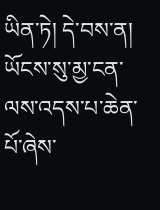ཡིན་ཏེ། དེ་བས་ན། ཡོངས་སུ་མྱ་ངན་ལས་འདས་པ་ཆེན་པོ་ཞེས་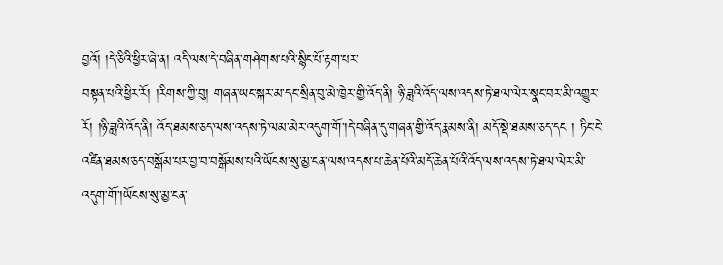བྱའོ། །དེ་ཅིའི་ཕྱིར་ཞེ་ན། འདི་ལས་དེ་བཞིན་གཤེགས་པའི་སྙིང་པོ་རྟག་པར་
བསྟན་པའི་ཕྱིར་རོ། །རིགས་ཀྱི་བུ། གཞན་ཡང་སྐར་མ་དང་སྲིན་བུ་མེ་ཁྱེར་གྱི་འོད་ནི། ཉི་ཟླའི་འོད་ལས་འདས་ཏེ་ཐལ་ལེར་སྣང་བར་མི་འགྱུར་རོ། །ཉི་ཟླའི་འོད་ནི། འོད་ཐམས་ཅད་ལས་འདས་ཏེ་ལམ་མེར་འདུག་གོ་།དེ་བཞིན་དུ་གཞན་གྱི་འོད་རྣམས་ནི། མདོ་སྡེ་ཐམས་ཅད་དང ། ཏིང་ངེ་འཛིན་ཐམས་ཅད་བསྒོམ་པར་བྱ་བ་བསྒོམས་པའི་ཡོངས་སུ་མྱ་ངན་ལས་འདས་པ་ཆེན་པོའི་མདོ་ཆེན་པོའི་འོད་ལས་འདས་ཏེ་ཐལ་ལེར་མི་འདུག་གོ་།ཡོངས་སུ་མྱ་ངན་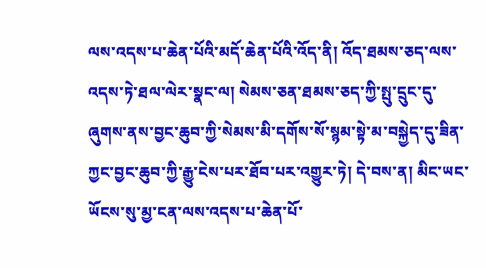ལས་འདས་པ་ཆེན་པོའི་མདོ་ཆེན་པོའི་འོད་ནི། འོད་ཐམས་ཅད་ལས་འདས་ཏེ་ཐལ་ལེར་སྣང་ལ། སེམས་ཅན་ཐམས་ཅད་ཀྱི་སྤུ་དྲུང་དུ་ཞུགས་ནས་བྱང་ཆུབ་ཀྱི་སེམས་མི་དགོས་སོ་སྙམ་སྟེ་མ་བསྐྱེད་དུ་ཟིན་ཀྱང་བྱང་ཆུབ་ཀྱི་རྒྱུ་ངེས་པར་ཐོབ་པར་འགྱུར་ཏེ། དེ་བས་ན། མིང་ཡང་ཡོངས་སུ་མྱ་ངན་ལས་འདས་པ་ཆེན་པོ་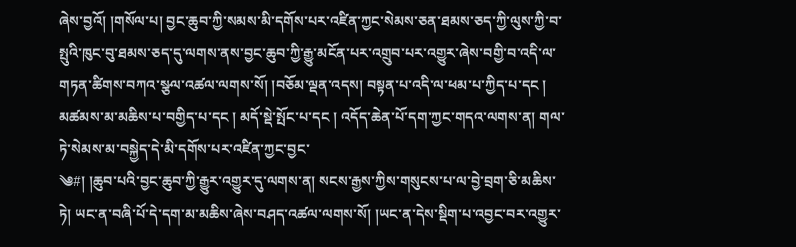ཞེས་བྱའོ། །གསོལ་པ། བྱང་ཆུབ་ཀྱི་སམས་མི་དགོས་པར་འཛིན་ཀྱང་སེམས་ཅན་ཐམས་ཅད་ཀྱི་ལུས་ཀྱི་བ་སྤུའི་ཁུང་བུ་ཐམས་ཅད་དུ་ལགས་ནས་བྱང་ཆུབ་ཀྱི་རྒྱུ་མངོན་པར་འགྲུབ་པར་འགྱུར་ཞེས་བགྱི་བ་འདི་ལ་གཏན་ཚིགས་བཀའ་སྩལ་འཚལ་ལགས་སོ། །བཅོམ་ལྡན་འདས། བསྟན་པ་འདི་ལ་ཕམ་པ་ཀྱིད་པ་དང ། མཚམས་མ་མཆིས་པ་བགྱིད་པ་དང ། མདོ་སྡེ་སྤོང་པ་དང ། འདོད་ཆེན་པོ་དག་ཀྱང་གདའ་ལགས་ན། གལ་ཏེ་སེམས་མ་བསྐྱེད་དེ་མི་དགོས་པར་འཛིན་ཀྱང་བྱང་
༄#། །ཆུབ་པའི་བྱང་ཆུབ་ཀྱི་རྒྱུར་འགྱུར་དུ་ལགས་ན། སངས་རྒྱས་ཀྱིས་གསུངས་པ་ལ་བྱེ་བྲག་ཅི་མཆིས་ཏེ། ཡང་ན་བཞི་པོ་དེ་དག་མ་མཆིས་ཞེས་བཤད་འཚལ་ལགས་སོ། །ཡང་ན་དེས་སྡིག་པ་འབྱང་བར་འགྱུར་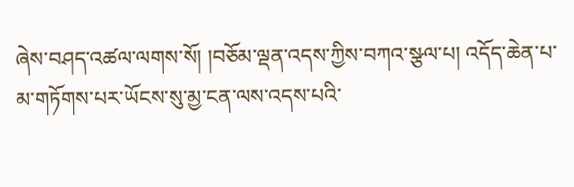ཞེས་བཤད་འཚལ་ལགས་སོ། །བཅོམ་ལྡན་འདས་ཀྱིས་བཀའ་སྩལ་པ། འདོད་ཆེན་པ་མ་གཏོགས་པར་ཡོངས་སུ་མྱ་ངན་ལས་འདས་པའི་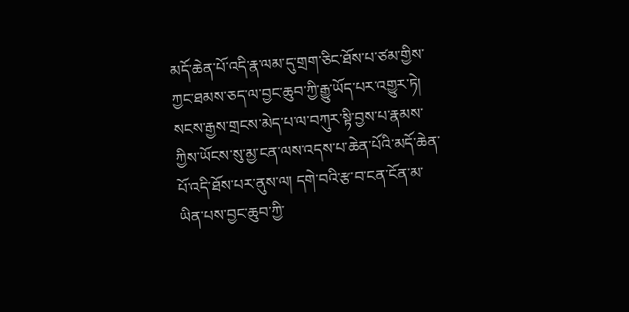མདོ་ཆེན་པོ་འདི་རྣ་ལམ་དུ་གྲག་ཅིང་ཐོས་པ་ཙམ་གྱིས་ཀྱང་ཐམས་ཅད་ལ་བྱང་ཆུབ་ཀྱི་རྒྱུ་ཡོད་པར་འགྱུར་ཏེ། སངས་རྒྱས་གྲངས་མེད་པ་ལ་བཀུར་སྟི་བྱས་པ་རྣམས་ཀྱིས་ཡོངས་སུ་མྱ་ངན་ལས་འདས་པ་ཆེན་པོའི་མདོ་ཆེན་པོ་འདི་ཐོས་པར་ནུས་ལ། དགེ་བའི་རྩ་བ་ངན་ངོན་མ་ཡིན་པས་བྱང་ཆུབ་ཀྱི་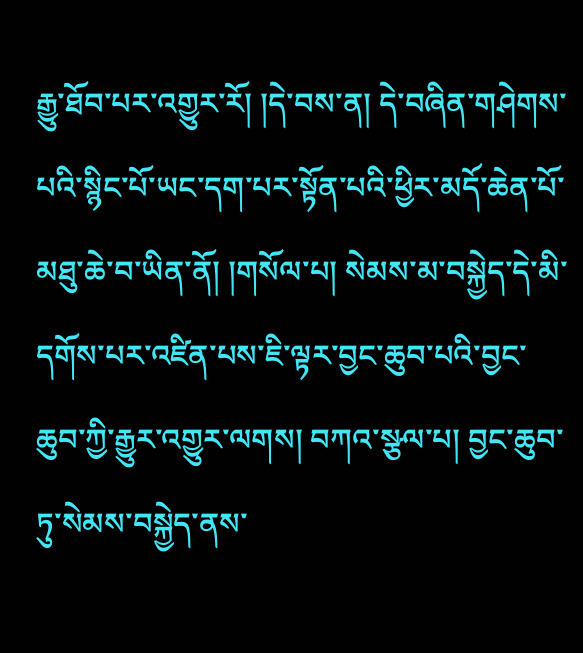རྒྱུ་ཐོབ་པར་འགྱུར་རོ། །དེ་བས་ན། དེ་བཞིན་གཤེགས་པའི་སྙིང་པོ་ཡང་དག་པར་སྟོན་པའི་ཕྱིར་མདོ་ཆེན་པོ་མཐུ་ཆེ་བ་ཡིན་ནོ། །གསོལ་པ། སེམས་མ་བསྐྱེད་དེ་མི་དགོས་པར་འཛིན་པས་ཇི་ལྟར་བྱང་ཆུབ་པའི་བྱང་ཆུབ་ཀྱི་རྒྱུར་འགྱུར་ལགས། བཀའ་སྩལ་པ། བྱང་ཆུབ་ཏུ་སེམས་བསྐྱེད་ནས་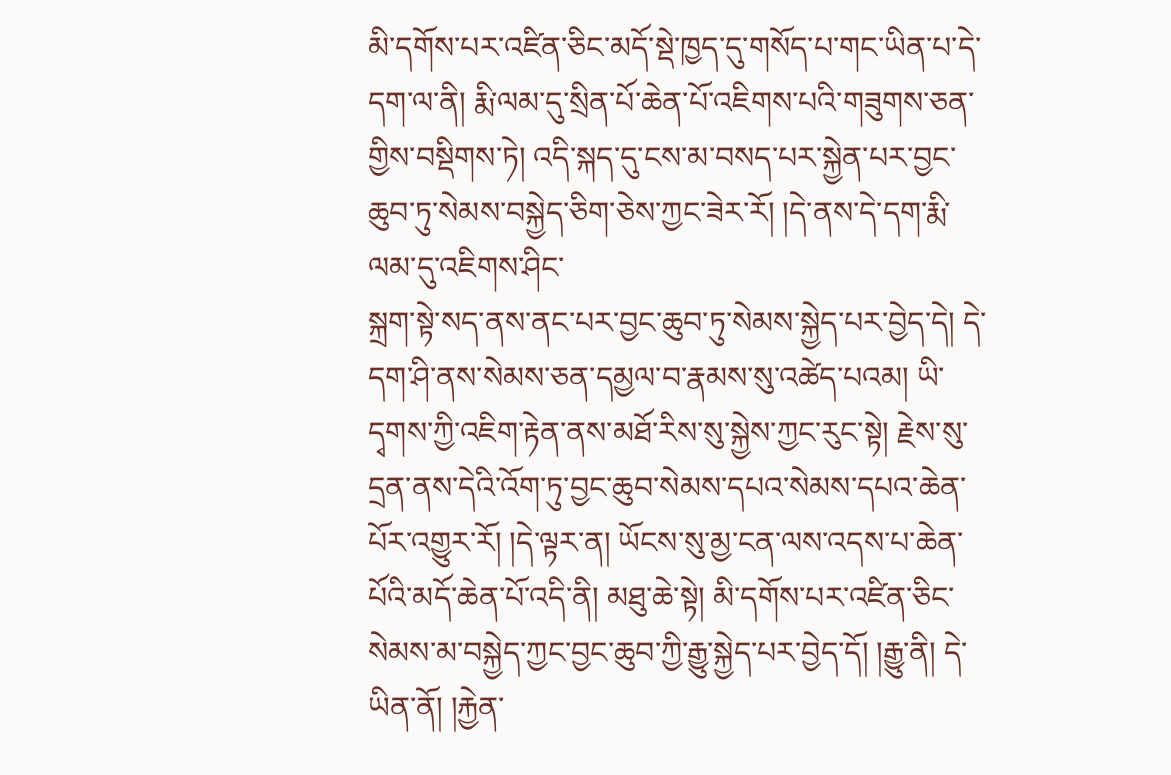མི་དགོས་པར་འཛིན་ཅིང་མདོ་སྡེ་ཁྱད་དུ་གསོད་པ་གང་ཡིན་པ་དེ་དག་ལ་ནི། རྨི་ལམ་དུ་སྲིན་པོ་ཆེན་པོ་འཇིགས་པའི་གཟུགས་ཅན་གྱིས་བསྡིགས་ཏེ། འདི་སྐད་དུ་ངས་མ་བསད་པར་སྐྱེན་པར་བྱང་ཆུབ་ཏུ་སེམས་བསྐྱེད་ཅིག་ཅེས་ཀྱང་ཟེར་རོ། །དེ་ནས་དེ་དག་རྨི་ལམ་དུ་འཇིགས་ཤིང་
སྐྲག་སྟེ་སད་ནས་ནང་པར་བྱང་ཆུབ་ཏུ་སེམས་སྐྱེད་པར་བྱེད་དེ། དེ་དག་ཤི་ནས་སེམས་ཅན་དམྱལ་བ་རྣམས་སུ་འཚེད་པའམ། ཡི་དྭགས་ཀྱི་འཇིག་རྟེན་ནས་མཐོ་རིས་སུ་སྐྱེས་ཀྱང་རུང་སྟེ། རྗེས་སུ་དྲན་ནས་དེའི་འོག་ཏུ་བྱང་ཆུབ་སེམས་དཔའ་སེམས་དཔའ་ཆེན་པོར་འགྱུར་རོ། །དེ་ལྟར་ན། ཡོངས་སུ་མྱ་ངན་ལས་འདས་པ་ཆེན་པོའི་མདོ་ཆེན་པོ་འདི་ནི། མཐུ་ཆེ་སྟེ། མི་དགོས་པར་འཛིན་ཅིང་སེམས་མ་བསྐྱེད་ཀྱང་བྱང་ཆུབ་ཀྱི་རྒྱུ་སྐྱེད་པར་བྱེད་དོ། །རྒྱུ་ནི། དེ་ཡིན་ནོ། །རྐྱེན་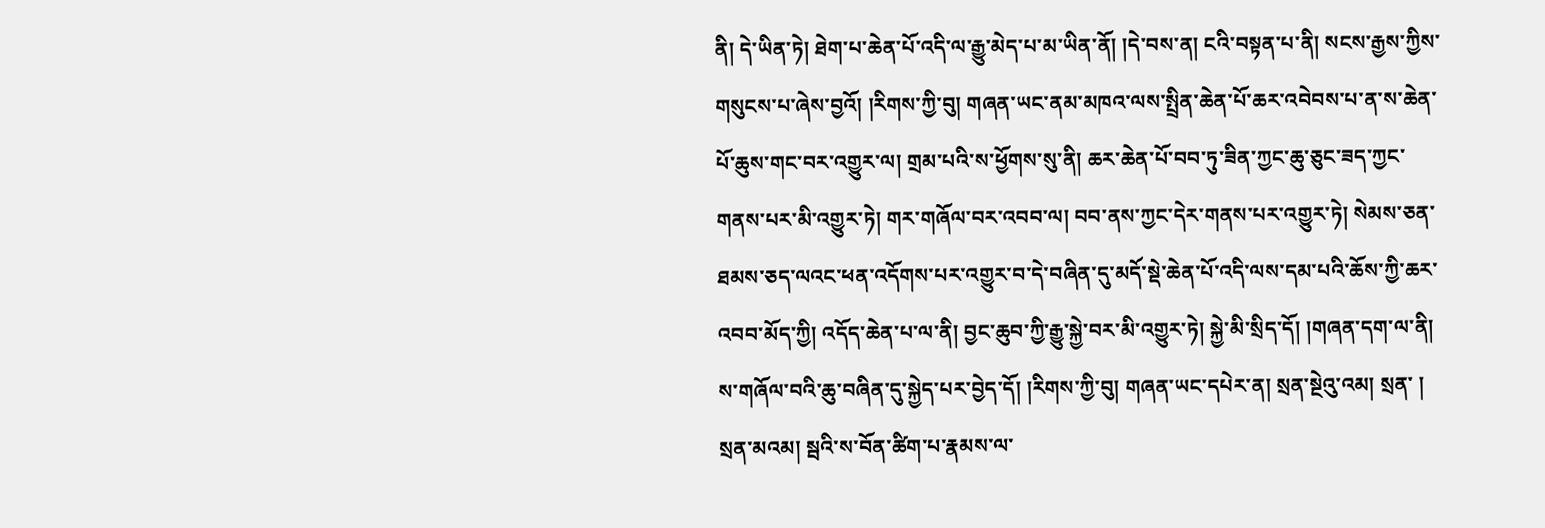ནི། དེ་ཡིན་ཏེ། ཐེག་པ་ཆེན་པོ་འདི་ལ་རྒྱུ་མེད་པ་མ་ཡིན་ནོ། །དེ་བས་ན། ངའི་བསྟན་པ་ནི། སངས་རྒྱས་ཀྱིས་གསུངས་པ་ཞེས་བྱའོ། །རིགས་ཀྱི་བུ། གཞན་ཡང་ནམ་མཁའ་ལས་སྤྲིན་ཆེན་པོ་ཆར་འབེབས་པ་ན་ས་ཆེན་པོ་ཆུས་གང་བར་འགྱུར་ལ། གྲམ་པའི་ས་ཕྱོགས་སུ་ནི། ཆར་ཆེན་པོ་བབ་ཏུ་ཟིན་ཀྱང་ཆུ་ཅུང་ཟད་ཀྱང་གནས་པར་མི་འགྱུར་ཏེ། གར་གཞོལ་བར་འབབ་ལ། བབ་ནས་ཀྱང་དེར་གནས་པར་འགྱུར་ཏེ། སེམས་ཅན་ཐམས་ཅད་ལའང་ཕན་འདོགས་པར་འགྱུར་བ་དེ་བཞིན་དུ་མདོ་སྡེ་ཆེན་པོ་འདི་ལས་དམ་པའི་ཆོས་ཀྱི་ཆར་འབབ་མོད་ཀྱི། འདོད་ཆེན་པ་ལ་ནི། བྱང་ཆུབ་ཀྱི་རྒྱུ་སྐྱེ་བར་མི་འགྱུར་ཏེ། སྐྱེ་མི་སྲིད་དོ། །གཞན་དག་ལ་ནི། ས་གཞོལ་བའི་ཆུ་བཞིན་དུ་སྐྱེད་པར་བྱེད་དོ། །རིགས་ཀྱི་བུ། གཞན་ཡང་དཔེར་ན། སྲན་སྔེའུ་འམ། སྲན་ ། སྲན་མའམ། སྦའི་ས་བོན་ཚིག་པ་རྣམས་ལ་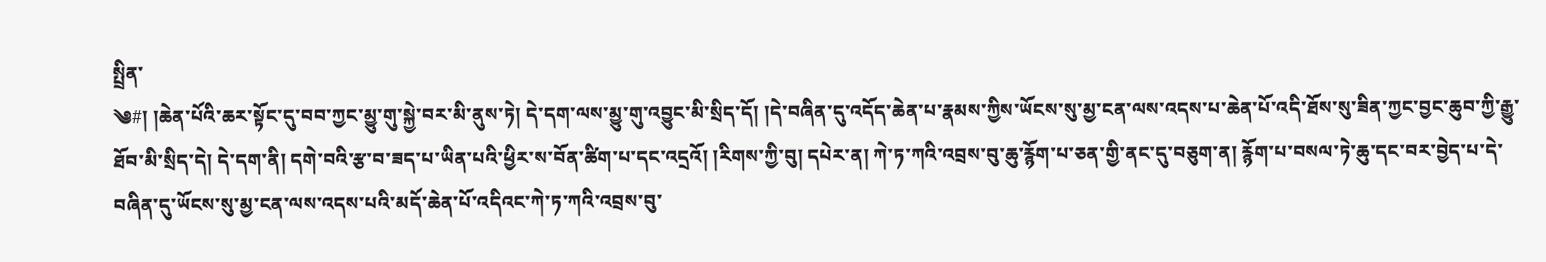སྤྲིན་
༄#། །ཆེན་པོའི་ཆར་སྟོང་དུ་བབ་ཀྱང་མྱུ་གུ་སྐྱེ་བར་མི་ནུས་ཏེ། དེ་དག་ལས་མྱུ་གུ་འབྱུང་མི་སྲིད་དོ། །དེ་བཞིན་དུ་འདོད་ཆེན་པ་རྣམས་ཀྱིས་ཡོངས་སུ་མྱ་ངན་ལས་འདས་པ་ཆེན་པོ་འདི་ཐོས་སུ་ཟིན་ཀྱང་བྱང་ཆུབ་ཀྱི་རྒྱུ་ཐོབ་མི་སྲིད་དེ། དེ་དག་ནི། དགེ་བའི་རྩ་བ་ཟད་པ་ཡིན་པའི་ཕྱིར་ས་བོན་ཚིག་པ་དང་འདྲའོ། །རིགས་ཀྱི་བུ། དཔེར་ན། ཀེ་ཏ་ཀའི་འབྲས་བུ་ཆུ་རྙོག་པ་ཅན་གྱི་ནང་དུ་བཅུག་ན། རྙོག་པ་བསལ་ཏེ་ཆུ་དང་བར་བྱེད་པ་དེ་བཞིན་དུ་ཡོངས་སུ་མྱ་ངན་ལས་འདས་པའི་མདོ་ཆེན་པོ་འདིའང་ཀེ་ཏ་ཀའི་འབྲས་བུ་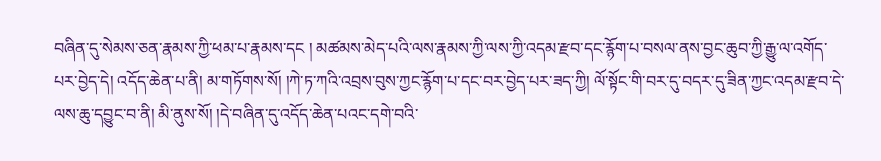བཞིན་དུ་སེམས་ཅན་རྣམས་ཀྱི་ཕམ་པ་རྣམས་དང ། མཚམས་མེད་པའི་ལས་རྣམས་ཀྱི་ལས་ཀྱི་འདམ་རྫབ་དང་རྙོག་པ་བསལ་ནས་བྱང་ཆུབ་ཀྱི་རྒྱུ་ལ་འགོད་པར་བྱེད་དེ། འདོད་ཆེན་པ་ནི། མ་གཏོགས་སོ། །ཀེ་ཏ་ཀའི་འབྲས་བུས་ཀྱང་རྙོག་པ་དང་བར་བྱེད་པར་ཟད་ཀྱི། ལོ་སྟོང་གི་བར་དུ་བདར་དུ་ཟིན་ཀྱང་འདམ་རྫབ་དེ་ལས་ཆུ་དབྱུང་བ་ནི། མི་ནུས་སོ། །དེ་བཞིན་དུ་འདོད་ཆེན་པའང་དགེ་བའི་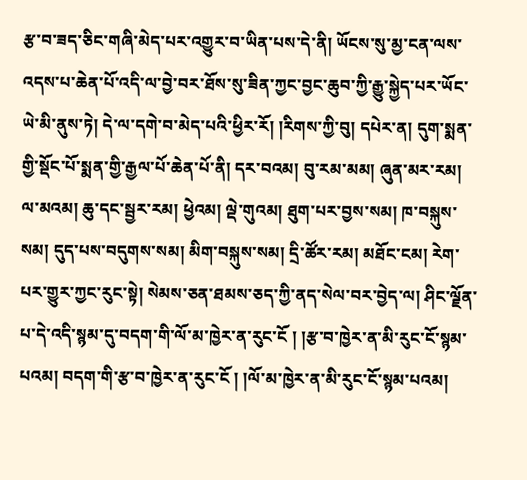རྩ་བ་ཟད་ཅིང་གཞི་མེད་པར་འགྱུར་བ་ཡིན་པས་དེ་ནི། ཡོངས་སུ་མྱ་ངན་ལས་འདས་པ་ཆེན་པོ་འདི་ལ་བྱེ་བར་ཐོས་སུ་ཟིན་ཀྱང་བྱང་ཆུབ་ཀྱི་རྒྱུ་སྐྱེད་པར་ཡོང་ཡེ་མི་ནུས་ཏེ། དེ་ལ་དགེ་བ་མེད་པའི་ཕྱིར་རོ། །རིགས་ཀྱི་བུ། དཔེར་ན། དུག་སྨན་གྱི་སྡོང་པོ་སྨན་གྱི་རྒྱལ་པོ་ཆེན་པོ་ནི། དར་བའམ། བུ་རམ་མམ། ཞུན་མར་རམ།
ལ་མའམ། ཆུ་དང་སྦྱར་རམ། ཕྱེའམ། ལྡེ་གུའམ། ཐུག་པར་བྱས་སམ། ཁ་བསྐུས་སམ། དུད་པས་བདུགས་སམ། མིག་བསྐུས་སམ། དྲི་ཚོར་རམ། མཐོང་ངམ། རེག་པར་གྱུར་ཀྱང་རུང་སྟེ། སེམས་ཅན་ཐམས་ཅད་ཀྱི་ནད་སེལ་བར་བྱེད་ལ། ཤིང་ལྗོན་པ་དེ་འདི་སྙམ་དུ་བདག་གི་ལོ་མ་ཁྱེར་ན་རུང་ངོ ། །རྩ་བ་ཁྱེར་ན་མི་རུང་ངོ་སྙམ་པའམ། བདག་གི་རྩ་བ་ཁྱེར་ན་རུང་ངོ ། །ལོ་མ་ཁྱེར་ན་མི་རུང་ངོ་སྙམ་པའམ།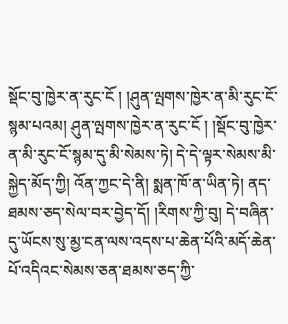སྡོང་བུ་ཁྱེར་ན་རུང་ངོ ། །ཤུན་ལྤགས་ཁྱེར་ན་མི་རུང་ངོ་སྙམ་པའམ། ཤུན་ལྤགས་ཁྱེར་ན་རུང་ངོ ། །སྡོང་བུ་ཁྱེར་ན་མི་རུང་ངོ་སྙམ་དུ་མི་སེམས་ཏེ། དེ་དེ་ལྟར་སེམས་མི་སྐྱེད་མོད་ཀྱི། འོན་ཀྱང་དེ་ནི། སྨན་ཁོ་ན་ཡིན་ཏེ། ནད་ཐམས་ཅད་སེལ་བར་བྱེད་དོ། །རིགས་ཀྱི་བུ། དེ་བཞིན་དུ་ཡོངས་སུ་མྱ་ངན་ལས་འདས་པ་ཆེན་པོའི་མདོ་ཆེན་པོ་འདིའང་སེམས་ཅན་ཐམས་ཅད་ཀྱི་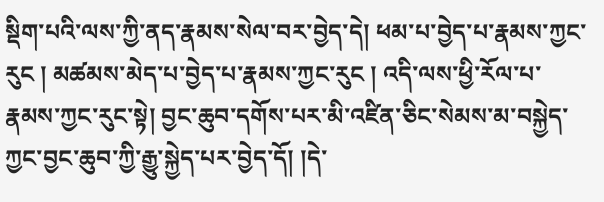སྡིག་པའི་ལས་ཀྱི་ནད་རྣམས་སེལ་བར་བྱེད་དེ། ཕམ་པ་བྱེད་པ་རྣམས་ཀྱང་རུང ། མཚམས་མེད་པ་བྱེད་པ་རྣམས་ཀྱང་རུང ། འདི་ལས་ཕྱི་རོལ་པ་རྣམས་ཀྱང་རུང་སྟེ། བྱང་ཆུབ་དགོས་པར་མི་འཛིན་ཅིང་སེམས་མ་བསྐྱེད་ཀྱང་བྱང་ཆུབ་ཀྱི་རྒྱུ་སྐྱེད་པར་བྱེད་དོ། །དེ་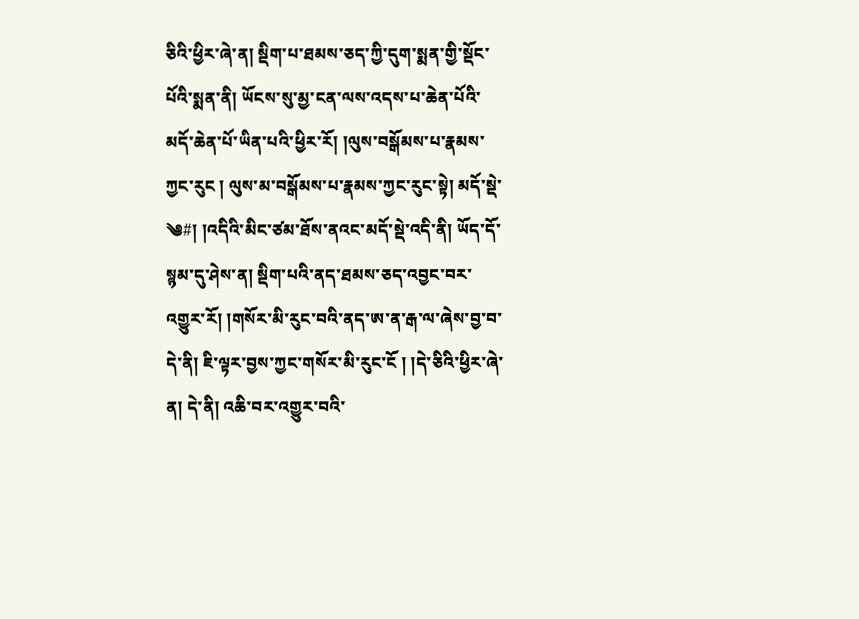ཅིའི་ཕྱིར་ཞེ་ན། སྡིག་པ་ཐམས་ཅད་ཀྱི་དུག་སྨན་གྱི་སྡོང་པོའི་སྨན་ནི། ཡོངས་སུ་མྱ་ངན་ལས་འདས་པ་ཆེན་པོའི་མདོ་ཆེན་པོ་ཡིན་པའི་ཕྱིར་རོ། །ལུས་བསྒོམས་པ་རྣམས་ཀྱང་རུང ། ལུས་མ་བསྒོམས་པ་རྣམས་ཀྱང་རུང་སྟེ། མདོ་སྡེ་
༄#། །འདིའི་མིང་ཙམ་ཐོས་ནའང་མདོ་སྡེ་འདི་ནི། ཡོད་དོ་སྙམ་དུ་ཤེས་ན། སྡིག་པའི་ནད་ཐམས་ཅད་འབྱང་བར་འགྱུར་རོ། །གསོར་མི་རུང་བའི་ནད་ཨ་ན་རྒ་ལ་ཞེས་བྱ་བ་དེ་ནི། ཇི་ལྟར་བྱས་ཀྱང་གསོར་མི་རུང་ངོ ། །དེ་ཅིའི་ཕྱིར་ཞེ་ན། དེ་ནི། འཆི་བར་འགྱུར་བའི་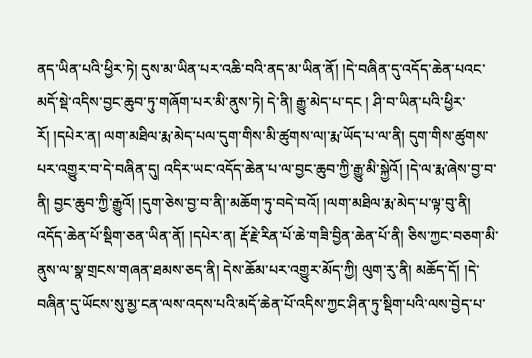ནད་ཡིན་པའི་ཕྱིར་ཏེ། དུས་མ་ཡིན་པར་འཆི་བའི་ནད་མ་ཡིན་ནོ། །དེ་བཞིན་དུ་འདོད་ཆེན་པའང་མདོ་སྡེ་འདིས་བྱང་ཆུབ་ཏུ་གཞོག་པར་མི་ནུས་ཏེ། དེ་ནི། རྒྱུ་མེད་པ་དང ། ཤི་བ་ཡིན་པའི་ཕྱིར་རོ། །དཔེར་ན། ལག་མཐིལ་རྨ་མེད་པལ་དུག་གིས་མི་ཚུགས་ལ།་རྨ་ཡོད་པ་ལ་ནི། དུག་གིས་ཚུགས་པར་འགྱུར་བ་དེ་བཞིན་དུ། འདིར་ཡང་འདོད་ཆེན་པ་ལ་བྱང་ཆུབ་ཀྱི་རྒྱུ་མི་སྐྱེའོ། །དེ་ལ་རྨ་ཞེས་བྱ་བ་ནི། བྱང་ཆུབ་ཀྱི་རྒྱུའོ། །དུག་ཅེས་བྱ་བ་ནི།་མཆོག་ཏུ་བདེ་བའོ། །ལག་མཐིལ་རྨ་མེད་པ་ལྟ་བུ་ནི། འདོད་ཆེན་པོ་སྡིག་ཅན་ཡིན་ནོ། །དཔེར་ན། རྡོ་རྗེ་རིན་པོ་ཆེ་གཟི་བྱིན་ཆེན་པོ་ནི། ཅིས་ཀྱང་བཅག་མི་ནུས་ལ་སྣ་གྲངས་གཞན་ཐམས་ཅད་ནི། དེས་ཆོམ་པར་འགྱུར་མོད་ཀྱི། ལུག་རུ་ནི། མཆོད་དོ། །དེ་བཞིན་དུ་ཡོངས་སུ་མྱ་ངན་ལས་འདས་པའི་མདོ་ཆེན་པོ་འདིས་ཀྱང་ཤིན་ཏུ་སྡིག་པའི་ལས་བྱེད་པ་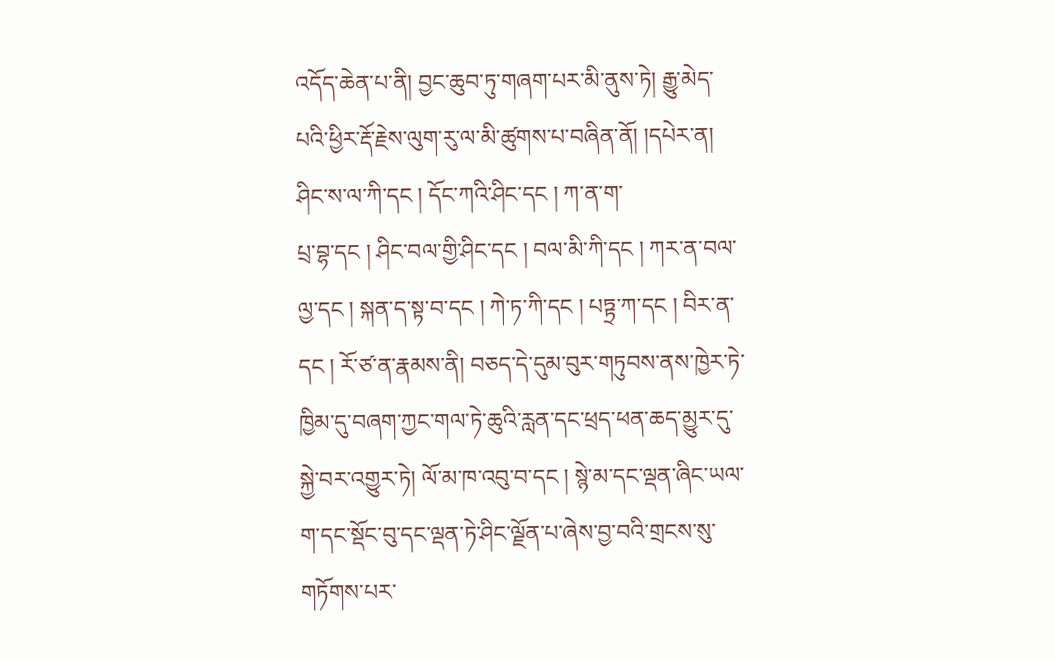འདོད་ཆེན་པ་ནི། བྱང་ཆུབ་ཏུ་གཞག་པར་མི་ནུས་ཏེ། རྒྱུ་མེད་པའི་ཕྱིར་རྡོ་རྗེས་ལུག་རུ་ལ་མི་ཚུགས་པ་བཞིན་ནོ། །དཔེར་ན། ཤིང་ས་ལ་ཀི་དང ། དོང་ཀའི་ཤིང་དང ། ཀ་ན་ག་
པྲ་བྷ་དང ། ཤིང་བལ་གྱི་ཤིང་དང ། བལ་མི་ཀི་དང ། ཀར་ན་བལ་ལྱ་དང ། སྐན་ད་སྟ་བ་དང ། ཀེ་ཏ་ཀི་དང ། པཏྟྲ་ཀ་དང ། བིར་ན་དང ། རོ་ཙ་ན་རྣམས་ནི། བཅད་དེ་དུམ་བུར་གཏུབས་ནས་ཁྱེར་ཏེ་ཁྱིམ་དུ་བཞག་ཀྱང་གལ་ཏེ་ཆུའི་རླན་དང་ཕྲད་ཕན་ཆད་མྱུར་དུ་སྐྱེ་བར་འགྱུར་ཏེ། ལོ་མ་ཁ་འབུ་བ་དང ། སྙེ་མ་དང་ལྡན་ཞིང་ཡལ་ག་དང་སྡོང་བུ་དང་ལྡན་ཏེ་ཤིང་ལྗོན་པ་ཞེས་བྱ་བའི་གྲངས་སུ་གཏོགས་པར་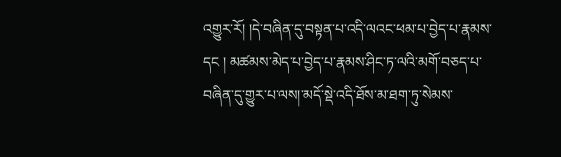འགྱུར་རོ། །དེ་བཞིན་དུ་བསྟན་པ་འདི་ལའང་ཕམ་པ་བྱེད་པ་རྣམས་དང ། མཚམས་མེད་པ་བྱེད་པ་རྣམས་ཤིང་ཏ་ལའི་མགོ་བཅད་པ་བཞིན་དུ་གྱུར་པ་ལས།་མདོ་སྡེ་འདི་ཐོས་མ་ཐག་ཏུ་སེམས་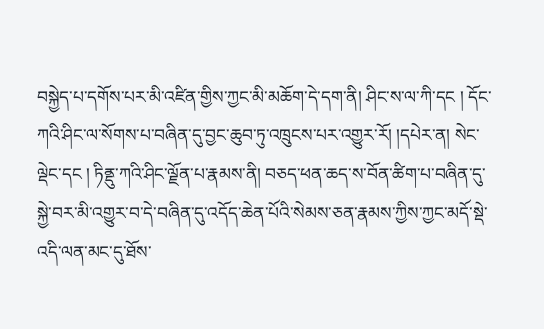བསྐྱེད་པ་དགོས་པར་མི་འཛིན་གྱིས་ཀྱང་མི་མཆོག་དེ་དག་ནི། ཤིང་ས་ལ་ཀི་དང ། དོང་ཀའི་ཤིང་ལ་སོགས་པ་བཞིན་དུ་བྱང་ཆུབ་ཏུ་འཁྲུངས་པར་འགྱུར་རོ། །དཔེར་ན། སེང་ལྡེང་དང ། ཏིནྡུ་ཀའི་ཤིང་ལྗོན་པ་རྣམས་ནི། བཅད་ཕན་ཆད་ས་བོན་ཚིག་པ་བཞིན་དུ་སྐྱེ་བར་མི་འགྱུར་བ་དེ་བཞིན་དུ་འདོད་ཆེན་པོའི་སེམས་ཅན་རྣམས་ཀྱིས་ཀྱང་མདོ་སྡེ་འདི་ལན་མང་དུ་ཐོས་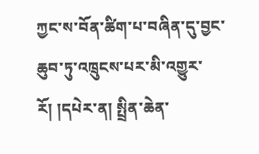ཀྱང་ས་བོན་ཚིག་པ་བཞིན་དུ་བྱང་ཆུབ་ཏུ་འཁྲུངས་པར་མི་འགྱུར་རོ། །དཔེར་ན། སྤྲིན་ཆེན་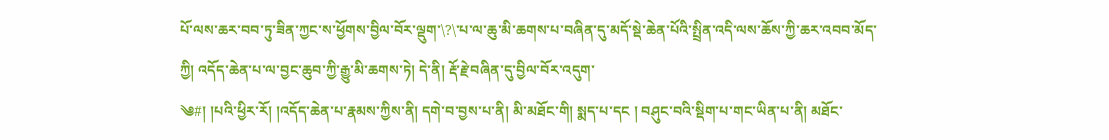པོ་ལས་ཆར་བབ་ཏུ་ཟིན་ཀྱང་ས་ཕྱོགས་བྱིལ་བོར་ལྡུག་\?\་པ་ལ་ཆུ་མི་ཆགས་པ་བཞིན་དུ་མདོ་སྡེ་ཆེན་པོའི་སྤྲིན་འདི་ལས་ཆོས་ཀྱི་ཆར་འབབ་མོད་ཀྱི། འདོད་ཆེན་པ་ལ་བྱང་ཆུབ་ཀྱི་རྒྱུ་མི་ཆགས་ཏེ། དེ་ནི། རྡོ་རྗེ་བཞིན་དུ་བྱིལ་བོར་འདུག་
༄#། །པའི་ཕྱིར་རོ། །འདོད་ཆེན་པ་རྣམས་ཀྱིས་ནི། དགེ་བ་བྱས་པ་ནི། མི་མཐོང་གི། སྨད་པ་དང ། བཤུང་བའི་སྡིག་པ་གང་ཡིན་པ་ནི། མཐོང་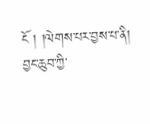ངོ ། །ལེགས་པར་བྱས་པ་ནི། བྱང་ཆུབ་ཀྱི་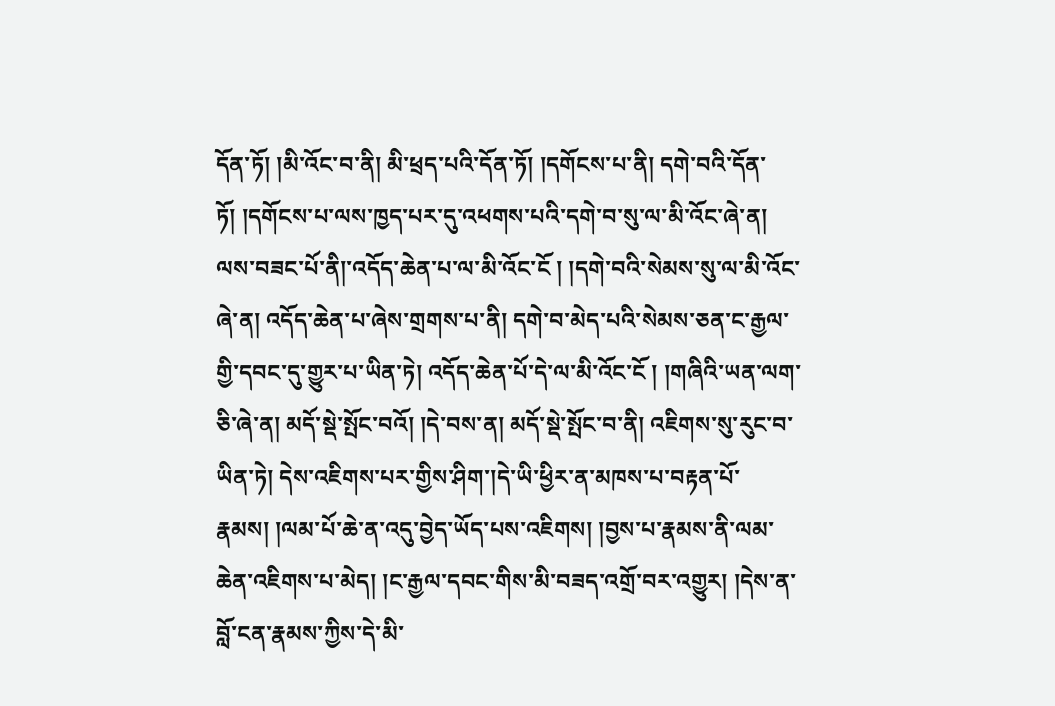དོན་ཏོ། །མི་འོང་བ་ནི། མི་ཕྲད་པའི་དོན་ཏོ། །དགོངས་པ་ནི། དགེ་བའི་དོན་ཏོ། །དགོངས་པ་ལས་ཁྱད་པར་དུ་འཕགས་པའི་དགེ་བ་སུ་ལ་མི་འོང་ཞེ་ན། ལས་བཟང་པོ་ནི།་འདོད་ཆེན་པ་ལ་མི་འོང་ངོ ། །དགེ་བའི་སེམས་སུ་ལ་མི་འོང་ཞེ་ན། འདོད་ཆེན་པ་ཞེས་གྲགས་པ་ནི། དགེ་བ་མེད་པའི་སེམས་ཅན་ང་རྒྱལ་གྱི་དབང་དུ་གྱུར་པ་ཡིན་ཏེ། འདོད་ཆེན་པོ་དེ་ལ་མི་འོང་ངོ ། །གཞིའི་ཡན་ལག་ཅི་ཞེ་ན། མདོ་སྡེ་སྤོང་བའོ། །དེ་བས་ན། མདོ་སྡེ་སྤོང་བ་ནི། འཇིགས་སུ་རུང་བ་ཡིན་ཏེ། དེས་འཇིགས་པར་གྱིས་ཤིག་།དེ་ཡི་ཕྱིར་ན་མཁས་པ་བརྟན་པོ་རྣམས། །ལམ་པོ་ཆེ་ན་འདུ་བྱེད་ཡོད་པས་འཇིགས། །བྱས་པ་རྣམས་ནི་ལམ་ཆེན་འཇིགས་པ་མེད། །ང་རྒྱལ་དབང་གིས་མི་བཟད་འགྲོ་བར་འགྱུར། །དེས་ན་བློ་ངན་རྣམས་ཀྱིས་དེ་མི་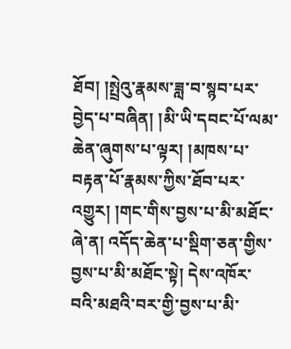ཐོབ། །སྤྲེའུ་རྣམས་ཟླ་བ་སྙབ་པར་བྱེད་པ་བཞིན། །མི་ཡི་དབང་པོ་ལམ་ཆེན་ཞུགས་པ་ལྟར། །མཁས་པ་བརྟན་པོ་རྣམས་ཀྱིས་ཐོབ་པར་འགྱུར། །གང་གིས་བྱས་པ་མི་མཐོང་ཞེ་ན། འདོད་ཆེན་པ་སྡིག་ཅན་གྱིས་བྱས་པ་མི་མཐོང་སྟེ། དེས་འཁོར་བའི་མཐའི་བར་གྱི་བྱས་པ་མི་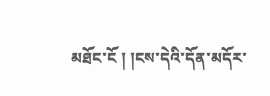མཐོང་ངོ ། །ངས་དེའི་དོན་མདོར་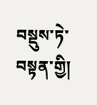བསྡུས་ཏེ་བསྟན་གྱི།